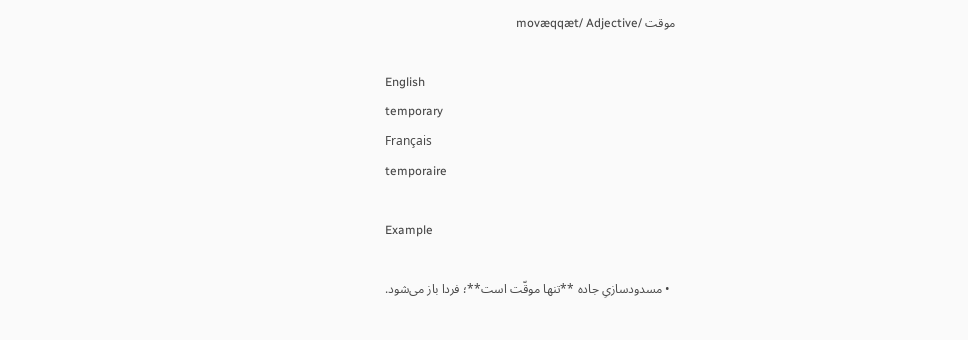موقت /movæqqæt/ Adjective

English
temporary
Français
temporaire

Example

  • مسدودسازیِ جاده **تنها موقّت است**؛ فردا باز می‌شود.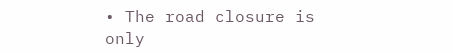• The road closure is only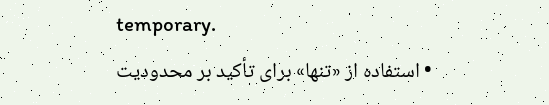temporary.
  • استفاده از «تنها» برای تأکید بر محدودیت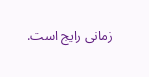زمانی رایج است.